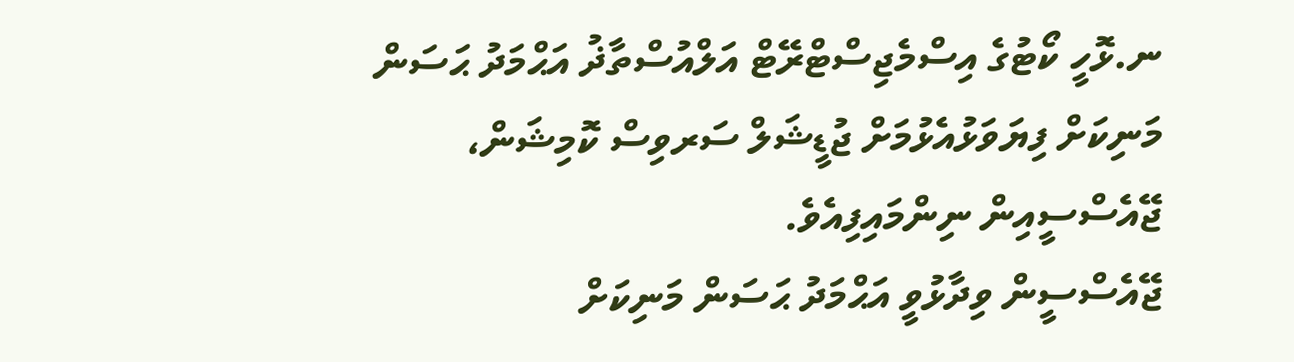ނ.ޅޮހީ ކޯޓުގެ އިސްމެޖިސްޓްރޭޓް އަލްއުސްތާޛު އަޙްމަދު ޙަސަން މަނިކަށް ފިޔަވަޅުއެޅުމަށް ޖުޑީޝަލް ސަރވިސް ކޮމިޝަން، ޖޭއެސްސީއިން ނިންމައިފިއެވެ.
ޖޭއެސްސީން ވިދާޅުވީ އަޙްމަދު ޙަސަން މަނިކަށް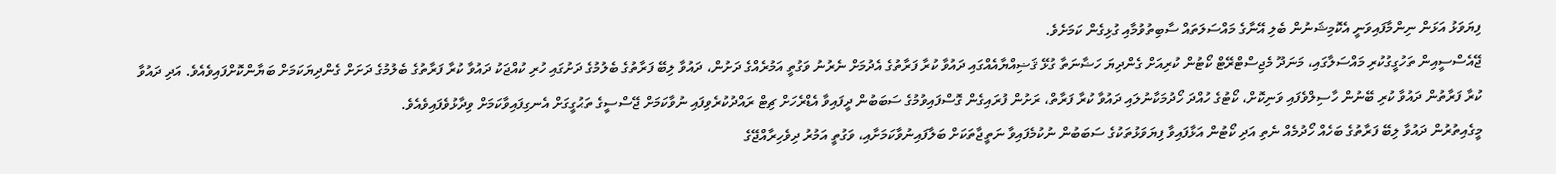ފިޔަވަޅު އަޅަން ނިންމާފައިވަނީ އެކޮމިޝަނުން ބެލި އޭނާގެ މައްސަލަތައް ސާބިތުވުމާއި ގުޅިގެން ކަމަށެވެ.
ޖޭއެސްސީއިން ތަހުގީގުކުރި މައްސަލާގައި، މަނަދޫ މެޖިސްޓްރޭޓް ކޯޓުން ކުރިއަށް ގެންދިޔަ ހަޟާނަތާ ގުޅޭ ޤަޟިއްޔާއެއްގައި ދައުވާ ކުރާ ފަރާތުގެ އެދުމަށް ނެރުނު ވަގުތީ އަމުރެއްގެ ދަށުން، ދައުވާ ލިބޭ ފަރާތުގެ ބެލުމުގެ ދަށުގައި ހުރި ކުއްޖަކު ދައުވާ ކުރާ ފަރާތުގެ ބެލުމުގެ ދަށަށް ގެންދިޔަކަމަށް ބަޔާންކޮށްފައިވެއެވެ. އަދި ދައުވާ ކުރާ ފަރާތުން ދައުވާ ކުރި ބޭނުން ހާސިލްވެފައި ވަނިކޮށް، ކޯޓުގެ ހުއްދަ ހޯދުމަކާނުލައި ދައުވާ ކުރާ ފަރާތް، ރަށުން ފުރައިގެން ގޮސްފައިވުމުގެ ސަބަބުން ދީފައިވާ އެޑްރެހަށް ޗިޓް ރައްދުކުރެވިފައި ނުވާކަމަށް ޖޭސްސީގެ ތަޙުގީގަށް އެނގިފައިވާކަމަށް ވިދާޅުވެފައިވެއެވެ.
މީގެއިތުރުން ދައުވާ ލިބޭ ފަރާތުގެ ބަހެއް ހޯދުމެއް ނެތި އަދި ކޯޓުން އަޅާފައިވާ ފިޔަވަޅުތަކުގެ ސަބަބުން ނުކުމެފައިވާ ނަތީޖާތަކަށް ބަލާފައިނުވާކަމަށާއި، ވަގުތީ އަމުރު ދިވެހިރާއްޖޭގެ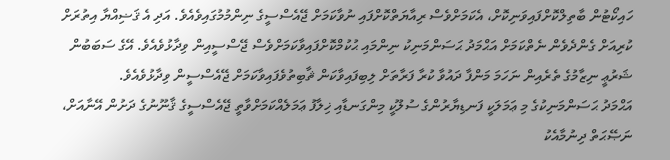ހައިކޯޓުން ބާތިލްކޮށްފައިވަނިކޮށް، އެކަމަށްވެސް ރިއާޔަތްކޮށްފައި ނުވާކަމަށް ޖޭއެސްސީގެ ނިންމުމުގައިވެއެވެ. އަދި އެ ޤަޟިއްޔާ އިތުރަށް ކުރިއަށް ގެންދެވެން ނެތްކަމަށް އަޙްމަދު ޙަސަންމަނިކު ނިންމައި ޙުކުމްކޮށްފައިވާކަމަށްވެސް ޖޭސްސީއިން ވިދާޅުވެއެވެ. އޭގެ ސަބަބުން ޝަރުޢީ ނިޒާމުގެ ތެރެއިން ނަހަމަ މަންފާ ދައުވާ ކުރާ ފަރާތަށް ލިބިފައިވާކަން ޘާބިތުވެފައިވާކަމަށް ޖޭއެސްސީން ވިދާޅުވެއެވެ.
އަޙްމަދު ޙަސަންމަނިކުގެ މި ޢަމަލަކީ ފަނޑިޔާރުންގެ ސުލޫކީ މިންގަނޑާއި ޚިލާފު ޢަމަލެއްކަމަށްވާތީ ޖޭއެސްސީގެ ޤާނޫނުގެ ދަށުން އޭނާއަށް، ނަޞޭޙަތް ދިނުމާއެކު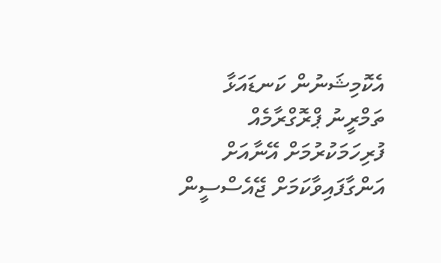އެކޮމިޝަނުން ކަނޑައަޅާ ތަމްރީނު ޕްރޮގްރާމެއް ފުރިހަމަކުރުމަށް އޭނާއަށް އަންގާފައިވާކަމަށް ޖޭއެސްސީން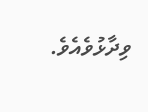ވިދާޅުވެއެވެ.